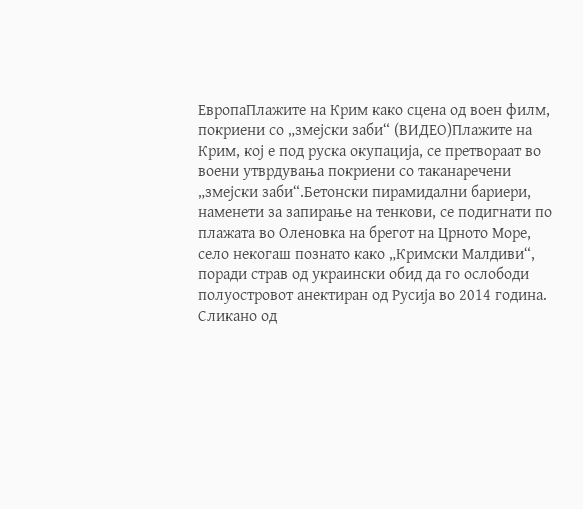ЕвропаПлажите на Крим како сцена од воен филм, покриени со „змејски заби“ (ВИДЕО)Плажите на Крим, кој е под руска окупација, се претвораат во воени утврдувања покриени со таканаречени „змејски заби“.Бетонски пирамидални бариери, наменети за запирање на тенкови, се подигнати по плажата во Оленовка на брегот на Црното Море, село некогаш познато како „Кримски Малдиви“, поради страв од украински обид да го ослободи полуостровот анектиран од Русија во 2014 година. Сликано од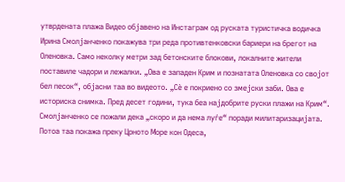утврдената плажа Видео објавено на Инстаграм од руската туристичка водичка Ирина Смолјанченко покажува три реда противтенковски бариери на брегот на Оленовка. Само неколку метри зад бетонските блокови, локалните жители поставиле чадори и лежалки. „Ова е западен Крим и познатата Оленовка со својот бел песок“, објасни таа во видеото. „Сè е покриено со змејски заби. Ова е историска снимка. Пред десет години, тука беа најдобрите руски плажи на Крим“. Смолјанченко се пожали дека „скоро и да нема луѓе“ поради милитаризацијата. Потоа таа покажа преку Црното Море кон Одеса,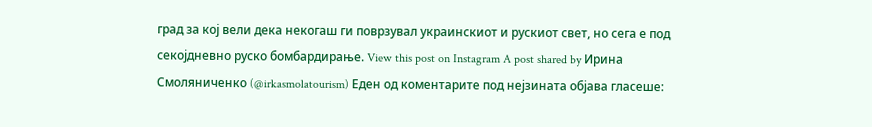град за кој вели дека некогаш ги поврзувал украинскиот и рускиот свет, но сега е под секојдневно руско бомбардирање. View this post on Instagram A post shared by Ирина Смоляниченко (@irkasmolatourism) Еден од коментарите под нејзината објава гласеше: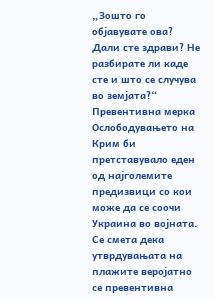„Зошто го објавувате ова? Дали сте здрави? Не разбирате ли каде сте и што се случува во земјата?“ Превентивна мерка Ослободувањето на Крим би претставувало еден од најголемите предизвици со кои може да се соочи Украина во војната. Се смета дека утврдувањата на плажите веројатно се превентивна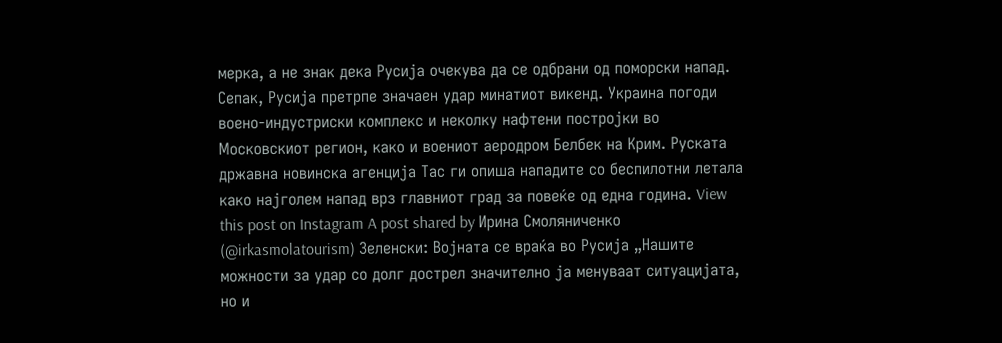мерка, а не знак дека Русија очекува да се одбрани од поморски напад. Сепак, Русија претрпе значаен удар минатиот викенд. Украина погоди воено-индустриски комплекс и неколку нафтени постројки во Московскиот регион, како и воениот аеродром Белбек на Крим. Руската државна новинска агенција Тас ги опиша нападите со беспилотни летала како најголем напад врз главниот град за повеќе од една година. View this post on Instagram A post shared by Ирина Смоляниченко (@irkasmolatourism) Зеленски: Војната се враќа во Русија „Нашите можности за удар со долг дострел значително ја менуваат ситуацијата, но и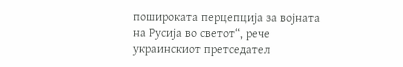пошироката перцепција за војната на Русија во светот“, рече украинскиот претседател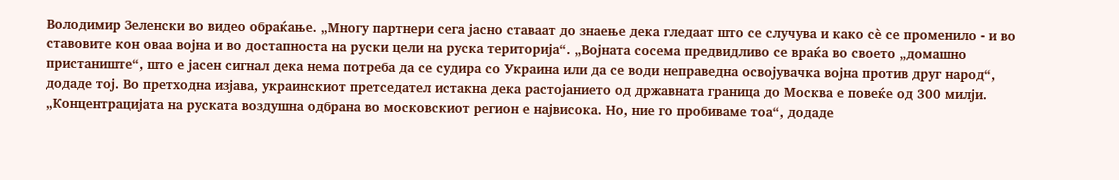Володимир Зеленски во видео обраќање. „Многу партнери сега јасно ставаат до знаење дека гледаат што се случува и како сè се променило - и во ставовите кон оваа војна и во достапноста на руски цели на руска територија“. „Војната сосема предвидливо се враќа во своето „домашно пристаниште“, што е јасен сигнал дека нема потреба да се судира со Украина или да се води неправедна освојувачка војна против друг народ“, додаде тој. Во претходна изјава, украинскиот претседател истакна дека растојанието од државната граница до Москва е повеќе од 300 милји. „Концентрацијата на руската воздушна одбрана во московскиот регион е највисока. Но, ние го пробиваме тоа“, додаде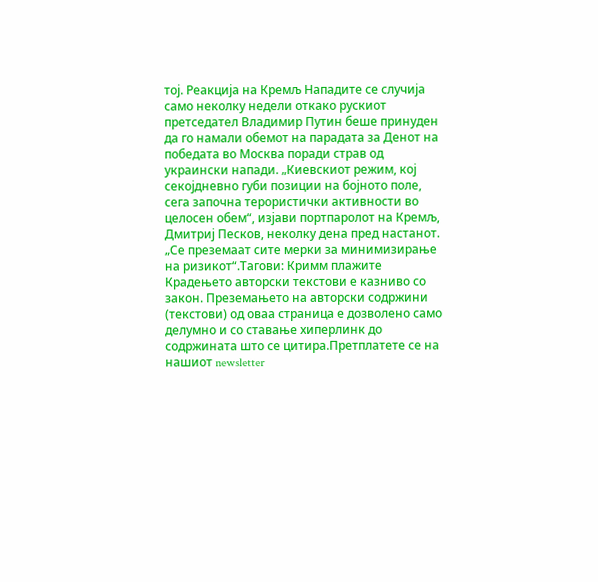тој. Реакција на Кремљ Нападите се случија само неколку недели откако рускиот претседател Владимир Путин беше принуден да го намали обемот на парадата за Денот на победата во Москва поради страв од украински напади. „Киевскиот режим, кој секојдневно губи позиции на бојното поле, сега започна терористички активности во целосен обем“, изјави портпаролот на Кремљ, Дмитриј Песков, неколку дена пред настанот. „Се преземаат сите мерки за минимизирање на ризикот“.Тагови: Кримм плажите Крадењето авторски текстови е казниво со закон. Преземањето на авторски содржини (текстови) од оваа страница е дозволено само делумно и со ставање хиперлинк до содржината што се цитира.Претплатете се на нашиот newsletter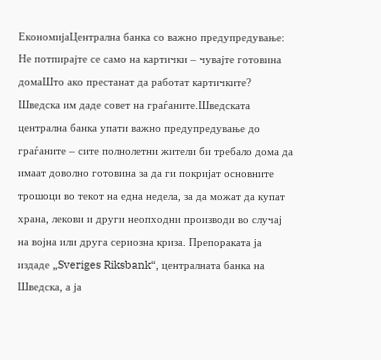ЕкономијаЦентрална банка со важно предупредување: Не потпирајте се само на картички – чувајте готовина домаШто ако престанат да работат картичките? Шведска им даде совет на граѓаните.Шведската централна банка упати важно предупредување до граѓаните – сите полнолетни жители би требало дома да имаат доволно готовина за да ги покријат основните трошоци во текот на една недела, за да можат да купат храна, лекови и други неопходни производи во случај на војна или друга сериозна криза. Препораката ја издаде „Sveriges Riksbank“, централната банка на Шведска, а ја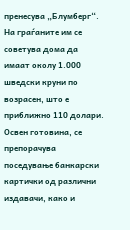пренесува „Блумберг“. На граѓаните им се советува дома да имаат околу 1.000 шведски круни по возрасен, што е приближно 110 долари. Освен готовина, се препорачува поседување банкарски картички од различни издавачи, како и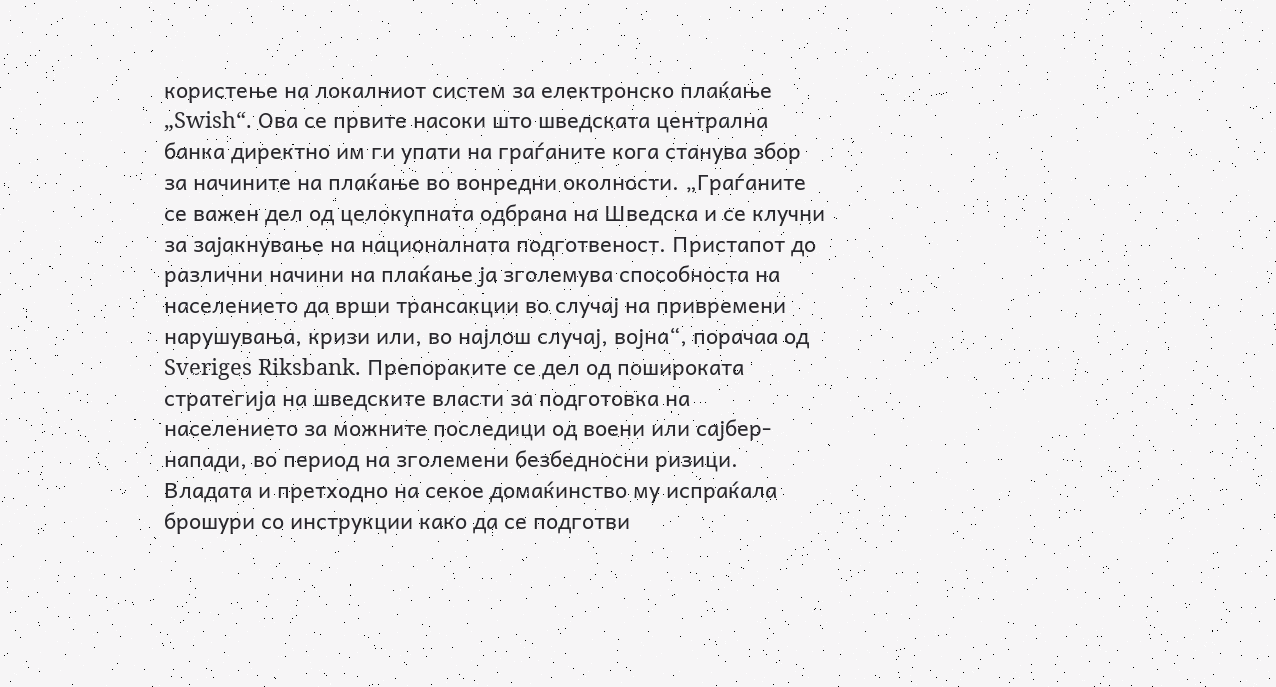користење на локалниот систем за електронско плаќање „Swish“. Ова се првите насоки што шведската централна банка директно им ги упати на граѓаните кога станува збор за начините на плаќање во вонредни околности. „Граѓаните се важен дел од целокупната одбрана на Шведска и се клучни за зајакнување на националната подготвеност. Пристапот до различни начини на плаќање ја зголемува способноста на населението да врши трансакции во случај на привремени нарушувања, кризи или, во најлош случај, војна“, порачаа од Sveriges Riksbank. Препораките се дел од пошироката стратегија на шведските власти за подготовка на населението за можните последици од воени или сајбер-напади, во период на зголемени безбедносни ризици. Владата и претходно на секое домаќинство му испраќала брошури со инструкции како да се подготви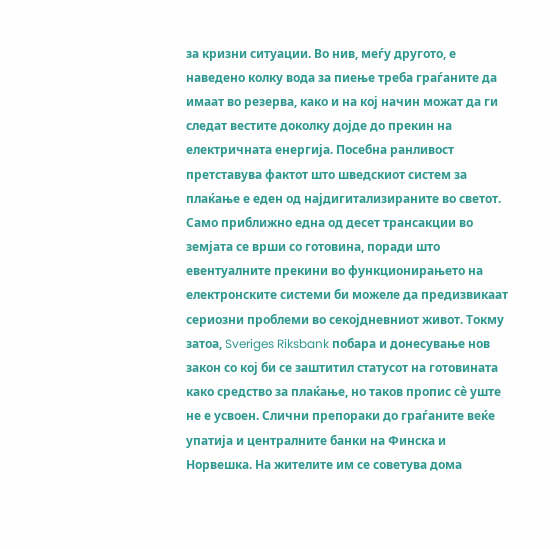за кризни ситуации. Во нив, меѓу другото, е наведено колку вода за пиење треба граѓаните да имаат во резерва, како и на кој начин можат да ги следат вестите доколку дојде до прекин на електричната енергија. Посебна ранливост претставува фактот што шведскиот систем за плаќање е еден од најдигитализираните во светот. Само приближно една од десет трансакции во земјата се врши со готовина, поради што евентуалните прекини во функционирањето на електронските системи би можеле да предизвикаат сериозни проблеми во секојдневниот живот. Токму затоа, Sveriges Riksbank побара и донесување нов закон со кој би се заштитил статусот на готовината како средство за плаќање, но таков пропис сè уште не е усвоен. Слични препораки до граѓаните веќе упатија и централните банки на Финска и Норвешка. На жителите им се советува дома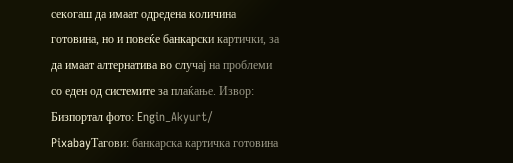секогаш да имаат одредена количина готовина, но и повеќе банкарски картички, за да имаат алтернатива во случај на проблеми со еден од системите за плаќање. Извор: Бизпортал фото: Engin_Akyurt/ PixabayТагови: банкарска картичка готовина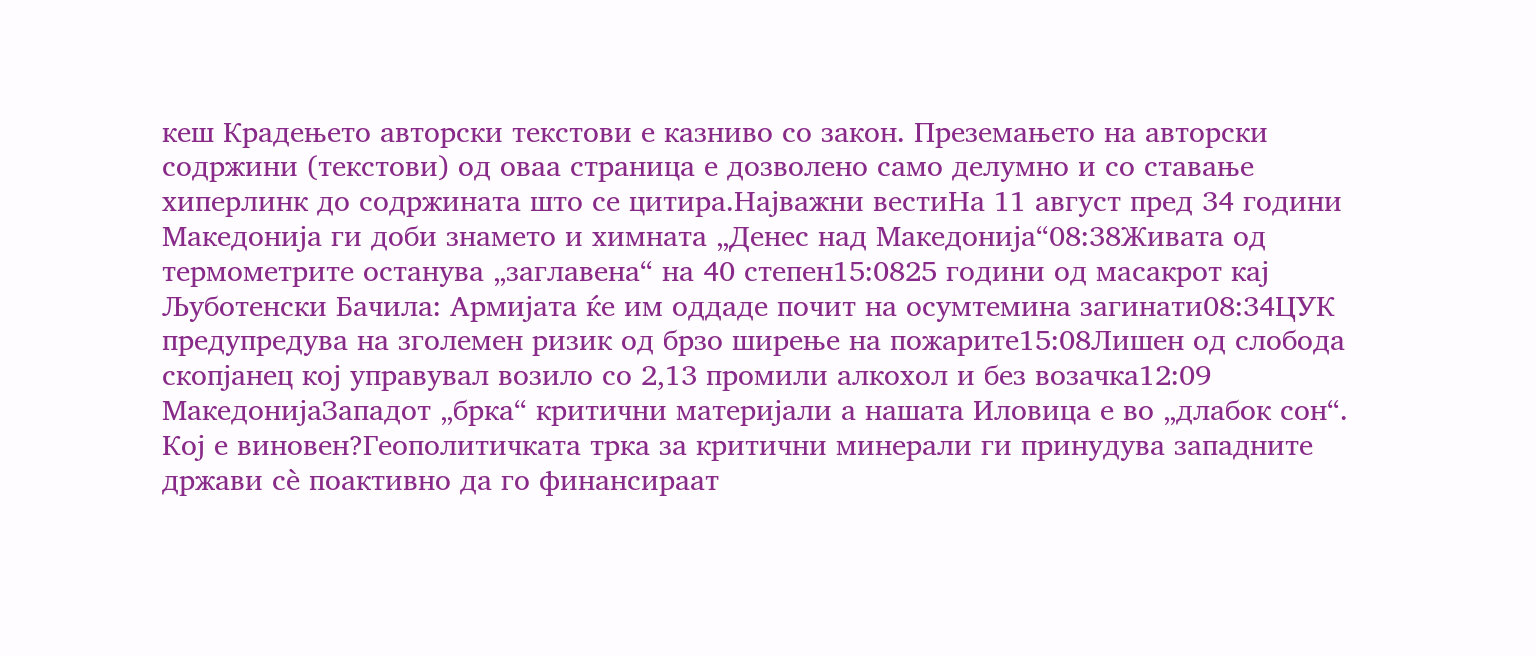кеш Крадењето авторски текстови е казниво со закон. Преземањето на авторски содржини (текстови) од оваа страница е дозволено само делумно и со ставање хиперлинк до содржината што се цитира.Најважни вестиНа 11 август пред 34 години Македонија ги доби знамето и химната „Денес над Македонија“08:38Живата од термометрите останува „заглавена“ на 40 степен15:0825 години од масакрот кај Љуботенски Бачила: Армијата ќе им оддаде почит на осумтемина загинати08:34ЦУК предупредува на зголемен ризик од брзо ширење на пожарите15:08Лишен од слобода скопјанец кој управувал возило со 2,13 промили алкохол и без возачка12:09
МакедонијаЗападот „брка“ критични материјали а нашата Иловица е во „длабок сон“. Кој е виновен?Геополитичката трка за критични минерали ги принудува западните држави сè поактивно да го финансираат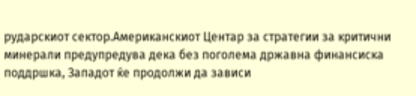рударскиот сектор.Американскиот Центар за стратегии за критични минерали предупредува дека без поголема државна финансиска поддршка, Западот ќе продолжи да зависи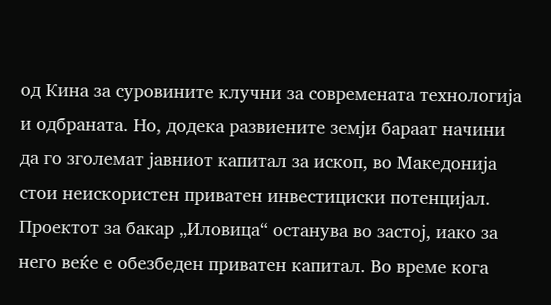од Кина за суровините клучни за современата технологија и одбраната. Но, додека развиените земји бараат начини да го зголемат јавниот капитал за ископ, во Македонија стои неискористен приватен инвестициски потенцијал. Проектот за бакар „Иловица“ останува во застој, иако за него веќе е обезбеден приватен капитал. Во време кога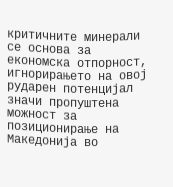критичните минерали се основа за економска отпорност, игнорирањето на овој рударен потенцијал значи пропуштена можност за позиционирање на Македонија во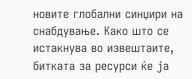новите глобални синџири на снабдување. Како што се истакнува во извештаите, битката за ресурси ќе ја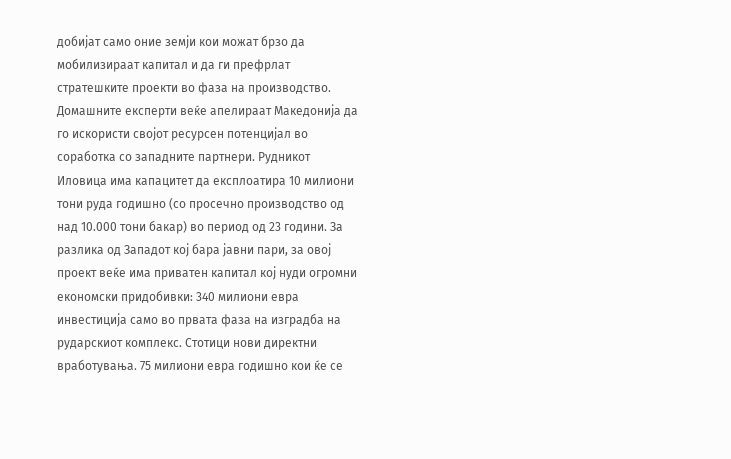добијат само оние земји кои можат брзо да мобилизираат капитал и да ги префрлат стратешките проекти во фаза на производство. Домашните експерти веќе апелираат Македонија да го искористи својот ресурсен потенцијал во соработка со западните партнери. Рудникот Иловица има капацитет да експлоатира 10 милиони тони руда годишно (со просечно производство од над 10.000 тони бакар) во период од 23 години. За разлика од Западот кој бара јавни пари, за овој проект веќе има приватен капитал кој нуди огромни економски придобивки: 340 милиони евра инвестиција само во првата фаза на изградба на рударскиот комплекс. Стотици нови директни вработувања. 75 милиони евра годишно кои ќе се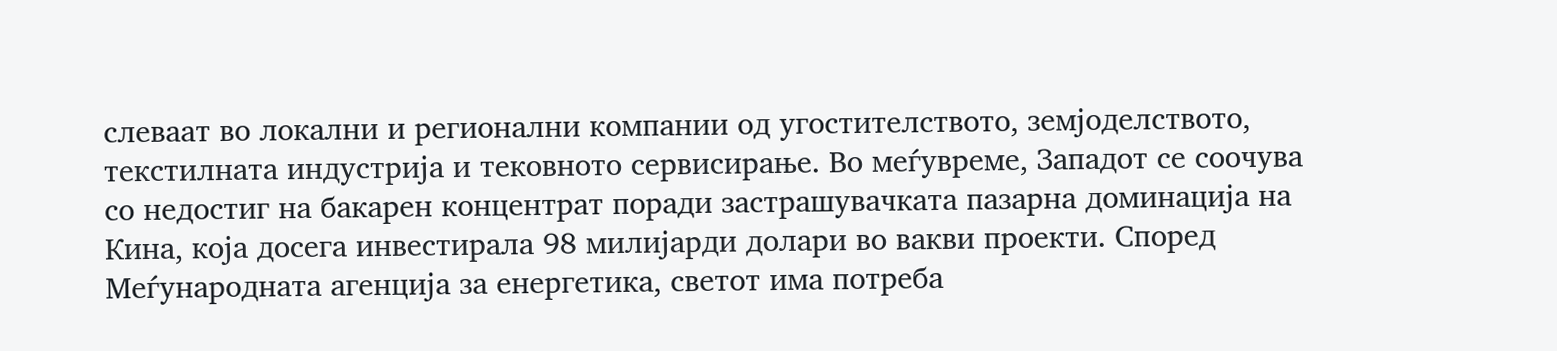слеваат во локални и регионални компании од угостителството, земјоделството, текстилната индустрија и тековното сервисирање. Во меѓувреме, Западот се соочува со недостиг на бакарен концентрат поради застрашувачката пазарна доминација на Кина, која досега инвестирала 98 милијарди долари во вакви проекти. Според Меѓународната агенција за енергетика, светот има потреба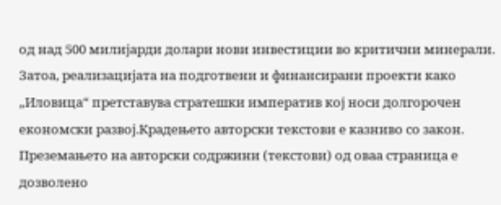од над 500 милијарди долари нови инвестиции во критични минерали. Затоа, реализацијата на подготвени и финансирани проекти како „Иловица“ претставува стратешки императив кој носи долгорочен економски развој.Крадењето авторски текстови е казниво со закон. Преземањето на авторски содржини (текстови) од оваа страница е дозволено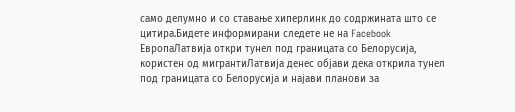само делумно и со ставање хиперлинк до содржината што се цитира.Бидете информирани следете не на Facebook
ЕвропаЛатвија откри тунел под границата со Белорусија, користен од мигрантиЛатвија денес објави дека открила тунел под границата со Белорусија и најави планови за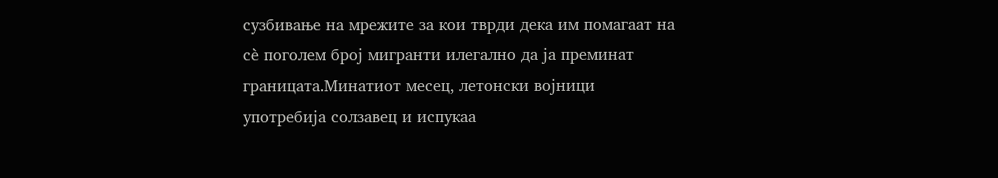сузбивање на мрежите за кои тврди дека им помагаат на сè поголем број мигранти илегално да ја преминат границата.Минатиот месец, летонски војници употребија солзавец и испукаа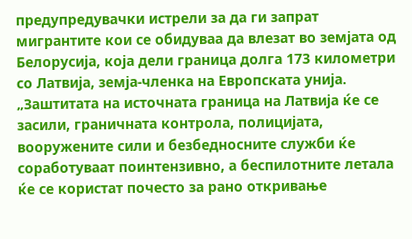предупредувачки истрели за да ги запрат мигрантите кои се обидуваа да влезат во земјата од Белорусија, која дели граница долга 173 километри со Латвија, земја-членка на Европската унија. „Заштитата на источната граница на Латвија ќе се засили, граничната контрола, полицијата, вооружените сили и безбедносните служби ќе соработуваат поинтензивно, а беспилотните летала ќе се користат почесто за рано откривање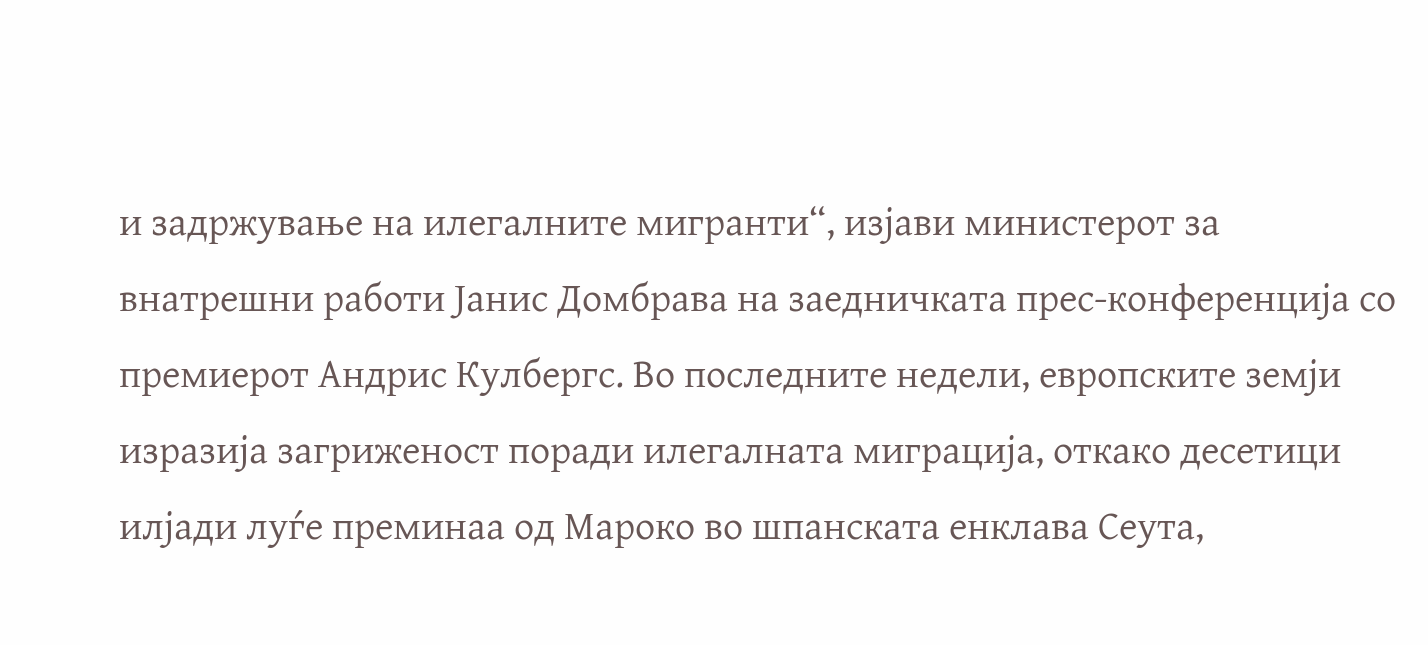и задржување на илегалните мигранти“, изјави министерот за внатрешни работи Јанис Домбрава на заедничката прес-конференција со премиерот Андрис Кулбергс. Во последните недели, европските земји изразија загриженост поради илегалната миграција, откако десетици илјади луѓе преминаа од Мароко во шпанската енклава Сеута,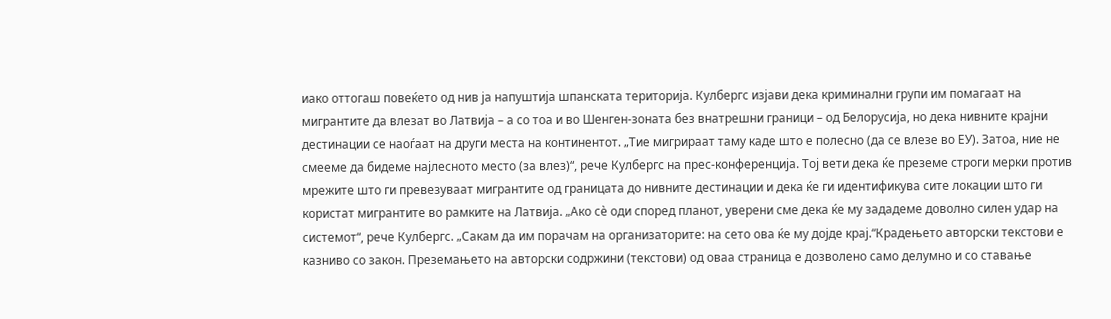иако оттогаш повеќето од нив ја напуштија шпанската територија. Кулбергс изјави дека криминални групи им помагаат на мигрантите да влезат во Латвија – а со тоа и во Шенген-зоната без внатрешни граници – од Белорусија, но дека нивните крајни дестинации се наоѓаат на други места на континентот. „Тие мигрираат таму каде што е полесно (да се влезе во ЕУ). Затоа, ние не смееме да бидеме најлесното место (за влез)“, рече Кулбергс на прес-конференција. Тој вети дека ќе преземе строги мерки против мрежите што ги превезуваат мигрантите од границата до нивните дестинации и дека ќе ги идентификува сите локации што ги користат мигрантите во рамките на Латвија. „Ако сè оди според планот, уверени сме дека ќе му зададеме доволно силен удар на системот“, рече Кулбергс. „Сакам да им порачам на организаторите: на сето ова ќе му дојде крај.“Крадењето авторски текстови е казниво со закон. Преземањето на авторски содржини (текстови) од оваа страница е дозволено само делумно и со ставање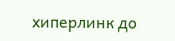хиперлинк до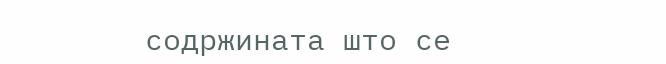содржината што се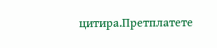цитира.Претплатете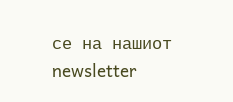се на нашиот newsletter